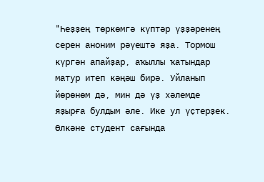"Һеҙҙең төркөмгә күптәр үҙҙәренең серен аноним рәүештә яҙа. Тормош күргән апайҙар, аҡыллы ҡатындар матур итеп кәңәш бирә. Уйланып йөрөнөм дә, мин дә үҙ хәлемде яҙырға булдым әле. Ике ул үҫтерҙек. Өлкәне студент сағында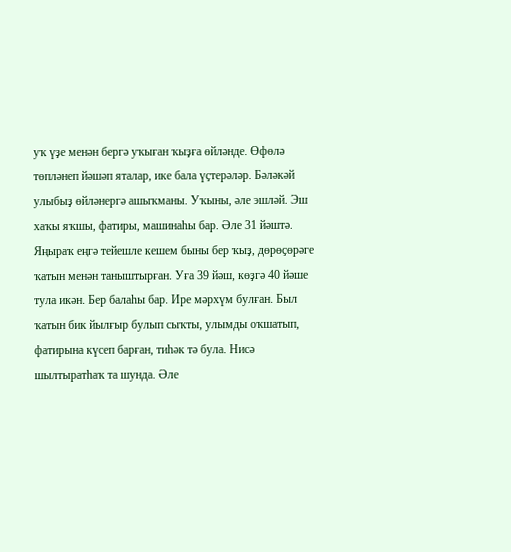уҡ үҙе менән бергә уҡыған ҡыҙға өйләнде. Өфөлә төпләнеп йәшәп яталар, ике бала үҫтерәләр. Бәләкәй улыбыҙ өйләнергә ашыҡманы. Уҡыны, әле эшләй. Эш хаҡы яҡшы, фатиры, машинаһы бар. Әле 31 йәштә. Яңыраҡ еңгә тейешле кешем быны бер ҡыҙ, дөрөҫөрәге ҡатын менән таныштырған. Уға 39 йәш, көҙгә 40 йәше тула икән. Бер балаһы бар. Ире мәрхүм булған. Был ҡатын бик йылғыр булып сыҡты, улымды оҡшатып, фатирына күсеп барған, тиһәк тә була. Нисә шылтыратһаҡ та шунда. Әле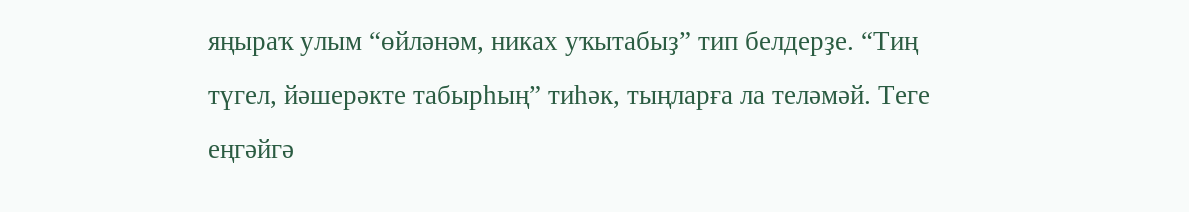яңыраҡ улым “өйләнәм, никах уҡытабыҙ” тип белдерҙе. “Тиң түгел, йәшерәкте табырһың” тиһәк, тыңларға ла теләмәй. Теге еңгәйгә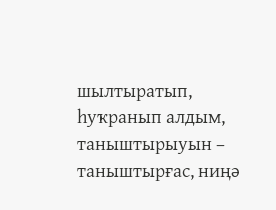шылтыратып, һуҡранып алдым, таныштырыуын – таныштырғас, ниңә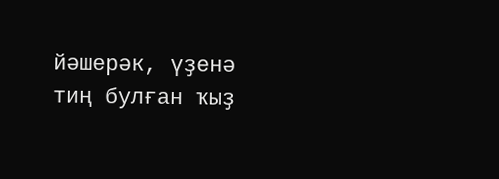йәшерәк, үҙенә тиң булған ҡыҙ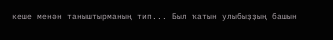кеше менән таныштырманың тип... Был ҡатын улыбыҙҙың башын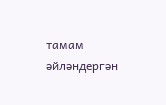тамам әйләндергән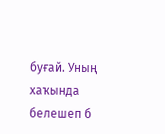буғай. Уның хаҡында белешеп б